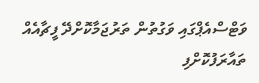ވަޓްސްއެޕްގައި ވަގުތުން ތަރުޖަމާކޮށްދޭ ފީޗާއެއް ތައާރަފުކޮށްފި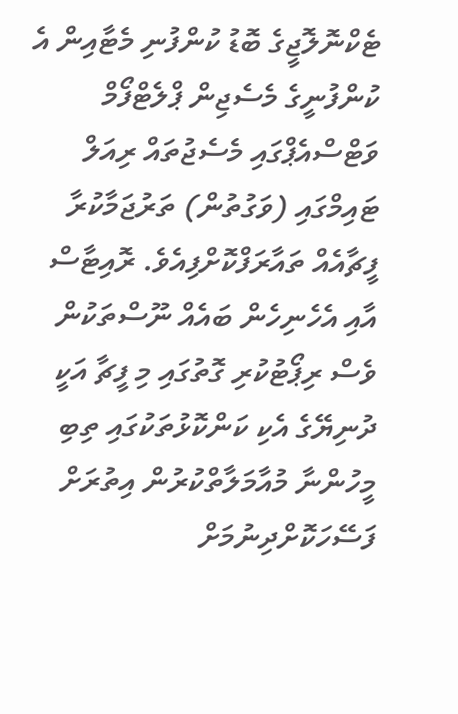ޓެކްނޮލޮޖީގެ ބޮޑު ކުންފުނި މެޓާއިން އެ ކުންފުނީގެ މެސެޖިން ޕްލެޓްފޯމް ވަޓްސްއެޕްގައި މެސެޖުތައް ރިއަލް ޓައިމްގައި (ވަގުތުން) ތަރުޖަމާކުރާ ފީޗާއެއް ތައާރަފްކޮށްފިއެވެ. ރޮއިޓާސް އާއި އެހެނިހެން ބައެއް ނޫސްތަކުން ވެސް ރިޕޯޓުކުރި ގޮތުގައި މި ފީޗާ އަކީ ދުނިޔޭގެ އެކި ކަންކޮޅުތަކުގައި ތިބި މީހުންނާ މުއާމަލާތްކުރުން އިތުރަށް ފަސޭހަކޮށްދިނުމަށް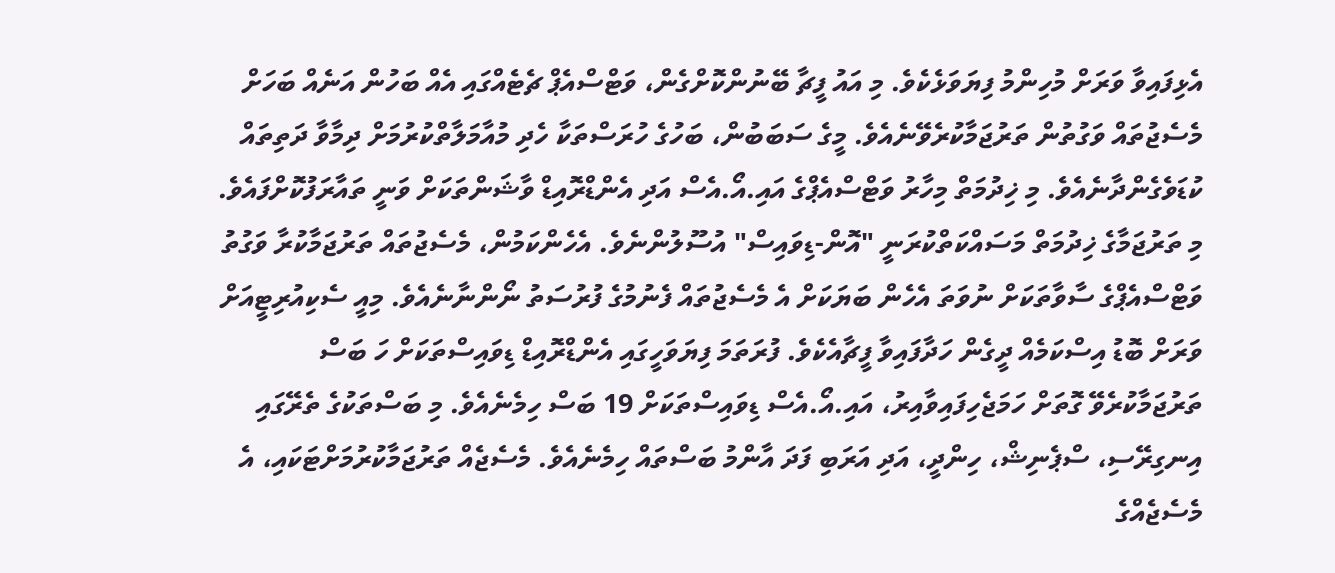އެޅިފައިވާ ވަރަށް މުހިންމު ފިޔަވަޅެކެވެ. މި އައު ފީޗާ ބޭނުންކޮށްގެން، ވަޓްސްއެޕް ޗެޓެއްގައި އެއް ބަހުން އަނެއް ބަހަށް މެސެޖުތައް ވަގުތުން ތަރުޖަމާކުރެވޭނެއެވެ. މީގެ ސަބަބުން، ބަހުގެ ހުރަސްތަކާ ހެދި މުއާމަލާތްކުރުމަށް ދިމާވާ ދަތިތައް ކުޑަވެގެންދާނެއެވެ. މި ޚިދުމަތް މިހާރު ވަޓްސްއެޕްގެ އައި.އޯ.އެސް އަދި އެންޑްރޮއިޑް ވާޝަންތަކަށް ވަނީ ތައާރަފުކޮށްފައެވެ. މި ތަރުޖަމާގެ ޚިދުމަތް މަސައްކަތްކުރަނީ "އޮން-ޑިވައިސް" އުސޫލުންނެވެ. އެހެންކަމުން، މެސެޖުތައް ތަރުޖަމާކުރާ ވަގުތު ވަޓްސްއެޕްގެ ސާވާތަކަށް ނުވަތަ އެހެން ބަޔަކަށް އެ މެސެޖުތައް ފެނުމުގެ ފުރުސަތު ނޯންނާނެއެވެ. މިއީ ސެކިއުރިޓީއަށް ވަރަށް ބޮޑު އިސްކަމެއް ދީގެން ހަދާފައިވާ ފީޗާއެކެވެ. ފުރަތަމަ ފިޔަވަހީގައި އެންޑްރޮއިޑް ޑިވައިސްތަކަށް ހަ ބަސް ތަރުޖަމާކުރެވޭ ގޮތަށް ހަމަޖެހިފައިވާއިރު، އައި.އޯ.އެސް ޑިވައިސްތަކަށް 19 ބަސް ހިމެނެއެވެ. މި ބަސްތަކުގެ ތެރޭގައި އިނގިރޭސި، ސްޕެނިޝް، ހިންދީ، އަދި އަރަބި ފަދަ އާންމު ބަސްތައް ހިމެނެއެވެ. މެސެޖެއް ތަރުޖަމާކުރުމަށްޓަކައި، އެ މެސެޖެއްގެ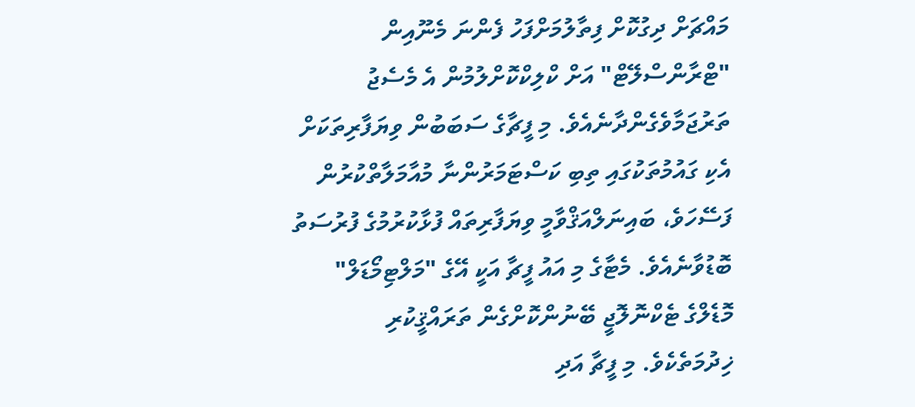މައްޗަށް ދިގުކޮށް ފިތާލުމަށްފަހު ފެންނަ މެނޫއިން "ޓްރާންސްލޭޓް" އަށް ކްލިކްކޮށްލުމުން އެ މެސެޖު ތަރުޖަމާވެގެންދާނެއެވެ. މި ފީޗާގެ ސަބަބުން ވިޔަފާރިތަކަށް އެކި ގައުމުތަކުގައި ތިބި ކަސްޓަމަރުންނާ މުއާމަލާތްކުރުން ފަސޭހަވެ، ބައިނަލްއަޤްވާމީ ވިޔަފާރިތައް ފުޅާކުރުމުގެ ފުރުސަތު ބޮޑުވާނެއެވެ. މެޓާގެ މި އައު ފީޗާ އަކީ އޭގެ "މަލްޓިމޯޑަލް" މޮޑެލްގެ ޓެކްނޮލޮޖީ ބޭނުންކޮށްގެން ތަރައްޤީކުރި ޚިދުމަތެކެވެ. މި ފީޗާ އަދި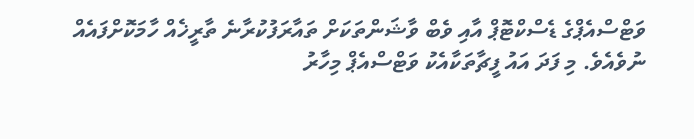ވަޓްސްއެޕްގެ ޑެސްކްޓޮޕް އާއި ވެބް ވާޝަންތަކަށް ތައާރަފުކުރާނެ ތާރީޚެއް ހާމަކޮށްފައެއް ނުވެއެވެ. މި ފަދަ އައު ފީޗާތަކާއެކު ވަޓްސްއެޕް މިހާރު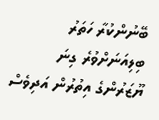ބޭނުންކުރާ ހަތަރު ބިލިއަނަށްވުރެ ގިނަ ޔޫޒަރުންގެ އިތުރުން އަދިވެސް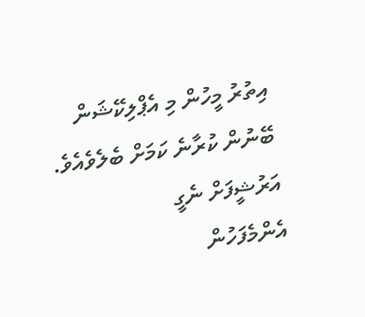އިތުރު މީހުން މި އެޕްލިކޭޝަން ބޭނުން ކުރާނެ ކަމަށް ބެލެވެއެވެ.
އަރުޝީފަށް ނެގީ
އެންމެފަހުން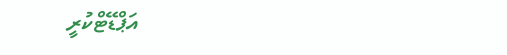އަޕްޑޭޓްކުރީ